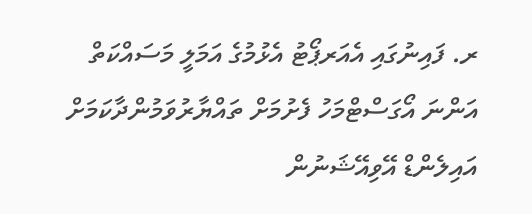ރ. ފައިނުގައި އެއަރޕޯޓު އެޅުމުގެ އަމަލީ މަސައްކަތް އަންނަ އޯގަސްޓްމަހު ފެށުމަށް ތައްޔާރުވަމުންދާކަމަށް އައިލެންޑް އޭވިއޭޝަނުން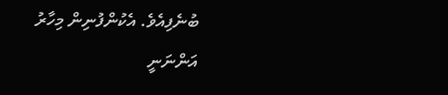ބުނެފިއެވެ. އެކުންފުނިން މިހާރު އަންނަނީ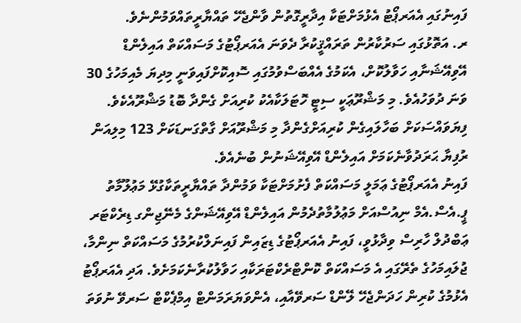ފައިނުގައި އެއަރޕޯޓު އެޅުމަށްޓަކާ އިދާރީގޮތުން ވާންޖެހޭ ތައްޔާރީތައްވަމުންނެވެ.
ރ. އަތޮޅުގައި ސަރުކާރުން ތަރައްޤީކުރާ ދެވަނަ އެއަރޕޯޓުގެ މަސައްކަތް އައިލެންޑް އޭވިއޭޝަނާއި ހަވާލުކޮށް، އެކަމުގެ އެއްބަސްވުމުގައި ސޮއިކޮށްފައިވަނީ މިދިޔަ މެއިމަހުގެ 30 ވަނަ ދުވަހުއެވެ. މި މަޝްރޫޢަކީ ސިޓީ ހޮޓަލަކާއެކު ކުރިއަށް ގެންދާ ބޮޑު މަޝްރޫއެކެވެ. ފިޔަވައްސަކަށް ބަހާލައިގެން ކުރިއަށްގެންދާ މި މަޝްރޫއަށް ގާތްގަނޑަކަށް 123 މިލިއަން ރުފިޔާ ޙަރަދުވާނެކަމަށް އައިލެންޑް އޭވިއޭޝަނުން ބުނެއެވެ.
ފައިނު އެއަރޕޯޓުގެ ޢަމަލީ މަސައްކަތް ފެށުމަށްޓަކާ ވަމުންދާ ތައްޔާރީތަކާގުޅޭ މަޢުލޫމާތު ޕީ.އެސް.އެމް ނިއުސްއަށް މަޢުލުމާތުދެމުން އައިލެންޑް އޭވިއޭޝަންގެ މެނޭޖިންގ ޑިރެކްޓަރ ޢަބްދުލް ހާރިސް ވިދާޅުވީ، ފައިނު އެއަރޕޯޓުގެ ޑިޒައިން ފައިނަލްކުރުމުގެ މަސައްކަތް ނިންމާ، ޖުލައިމަހުގެ ތެރޭގައި އެ މަސައްކަތް ކޮންޓްރެކްޓަރަކާއި ހަވާލުކުރާނެކަމަށެވެ. އަދި އެއަރޕޯޓު އެޅުމުގެ ކުރިން ހަދަންޖެހޭ ލޭންޑް ސަރވޭއާއި، އެންވަޔަރަމަންޓް އިމްޕެކްޓް ސަރވޭ ނުވަތަ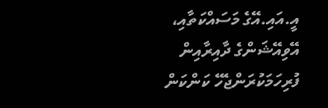އީ.އައި.އޭގެ މަސައްކަތާއި، އޭވިއޭޝަންގެ ދާއިރާއިން ފުރިހަމަކުރަންޖެހޭ ކަންކަން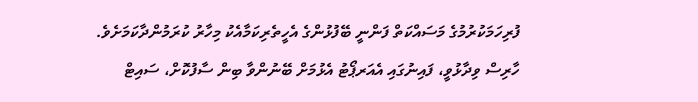ފުރިހަމަކުރުމުގެ މަސައްކަތް ފަންނީ ބޭފުޅުންގެ އެހީތެރިކަމާއެކު މިހާރު ކުރަމުންދާކަމަށެވެ.
ހާރިސް ވިދާޅުވީ، ފައިނުގައި އެއަރޕޯޓު އެޅުމަށް ބޭނުންވާ ބިން ސާފުކޮށް، ސައިޓް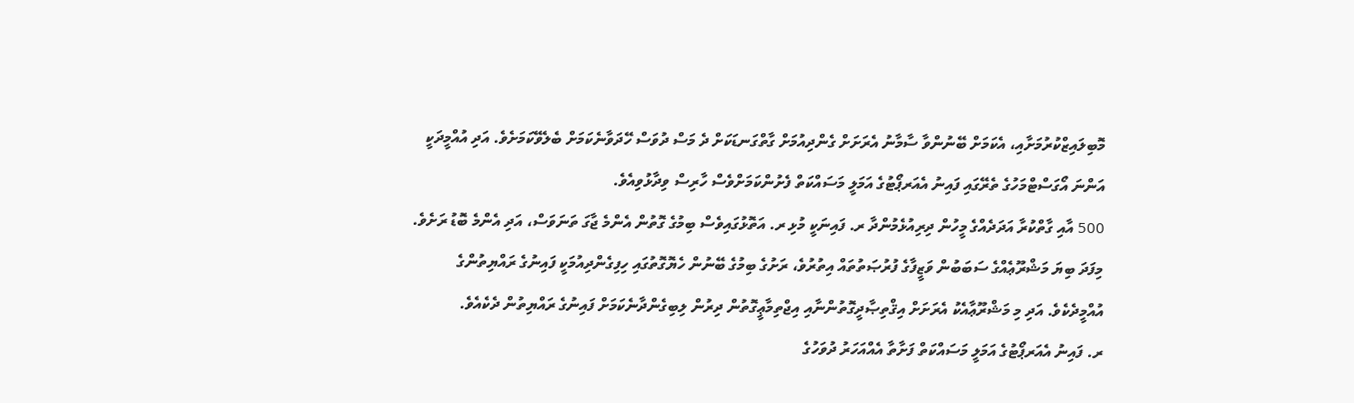މޮބިލައިޒްކުރުމަށާއި، އެކަމަށް ބޭނުންވާ ސާމާނު އެރަށަށް ގެންދިއުމަށް ގާތްގަނޑަކަށް ދެ މަސް ދުވަސް ހޭދަވާނެކަމަށް ބެލެވޭކަމަށެވެ. އަދި އުއްމީދަކީ އަންނަ އޯގަސްޓްމަހުގެ ތެރޭގައި ފައިނު އެއަރޕޯޓުގެ އަމަލީ މަސައްކަތް ފެށުންކަމަށްވެސް ހާރިސް ވިދާޅުވިއެވެ.
500 އާއި ގާތްކުރާ އަދަދެއްގެ މީހުން ދިރިއުޅެމުންދާ ރ. ފައިނަކީ މުޅި ރ. އަތޮޅުގައިވެސް ބިމުގެ ގޮތުން އެންމެ ޖާގަ ތަނަވަސް، އަދި އެންމެ ބޮޑު ރަށެވެ. މިފަދަ ބިޔަ މަޝްރޫޢެއްގެ ސަބަބުން ވަޒީފާގެ ފުރުޞަތުތައް އިތުރުވެ، ރަށުގެ ބިމުގެ ބޭނުން ހެޔޮގޮތުގައި ހިފިގެންދިއުމަކީ ފައިނުގެ ރައްޔިތުންގެ އުއްމީދެކެވެ. އަދި މި މަޝްރޫޢާއެކު އެރަށަށް އިޤްތިޞާދީގޮތުންނާއި އިޖްތިމާޢީގޮތުން ދިރުން ލިބިގެންދާނެކަމަށް ފައިނުގެ ރައްޔިތުން ދެކެއެވެ.
ރ. ފައިނު އެއަރޕޯޓުގެ އަމަލީ މަސައްކަތް ފަށާތާ އެއްއަހަރު ދުވަހުގެ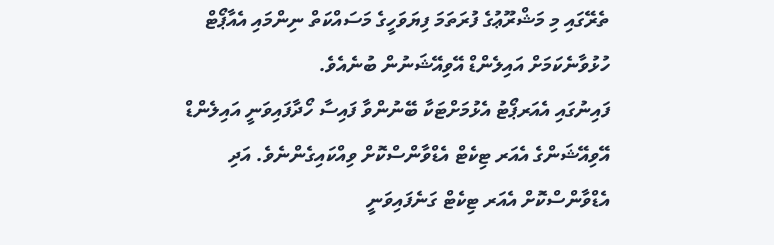ތެރޭގައި މި މަޝްރޫޢުގެ ފުރަތަމަ ފިޔަވަހީގެ މަސައްކަތް ނިންމައި އެއާޕޯޓް ހުޅުވާނެކަމަށް އައިލެންޑް އޭވިއޭޝަނުން ބުނެއެވެ.
ފައިނުގައި އެއަރޕޯޓު އެޅުމަށްޓަކާ ބޭނުންވާ ފައިސާ ހޯދާފައިވަނީ އައިލެންޑް އޭވިއޭޝަންގެ އެއަރ ޓިކެޓް އެޑްވާންސްކޮށް ވިއްކައިގެންނެވެ. އަދި އެޑްވާންސްކޮށް އެއަރ ޓިކެޓް ގަނެފައިވަނީ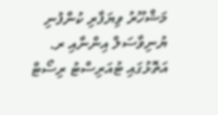މަޝްހޫރު ވިޔަފާރި ކުންފުނި ޔުނިވާސަލް އިންނާއި ރ. އަތޮޅުގައި ޓުއަރިސްޓު ރިސޯޓް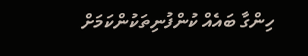ހިންގާ ބައެއް ކުންފުނިތަކުންކަމަށް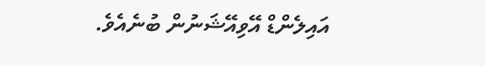އައިލެންޑް އޭވިއޭޝަނުން ބުނެއެވެ.